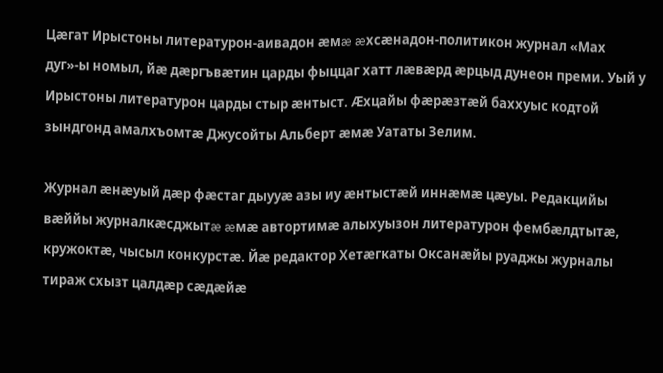Цæгат Ирыстоны литературон-аивадон æмæ æхсæнадон-политикон журнал «Мах дуг»-ы номыл, йæ дæргъвæтин царды фыццаг хатт лæвæрд æрцыд дунеон преми. Уый у Ирыстоны литературон царды стыр æнтыст. Æхцайы фæрæзтæй баххуыс кодтой зындгонд амалхъомтæ Джусойты Альберт æмæ Уататы Зелим.

Журнал æнæуый дæр фæстаг дыууæ азы иу æнтыстæй иннæмæ цæуы. Редакцийы вæййы журналкæсджытæ æмæ автортимæ алыхуызон литературон фембæлдтытæ, кружоктæ, чысыл конкурстæ. Йæ редактор Хетæгкаты Оксанæйы руаджы журналы тираж схызт цалдæр сæдæйæ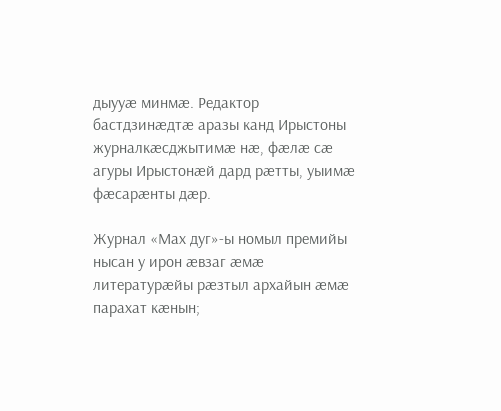дыууæ минмæ. Редактор бастдзинæдтæ аразы канд Ирыстоны журналкæсджытимæ нæ, фæлæ сæ агуры Ирыстонæй дард рæтты, уыимæ фæсарæнты дæр.

Журнал «Мах дуг»-ы номыл премийы нысан у ирон æвзаг æмæ литературæйы рæзтыл архайын æмæ парахат кæнын;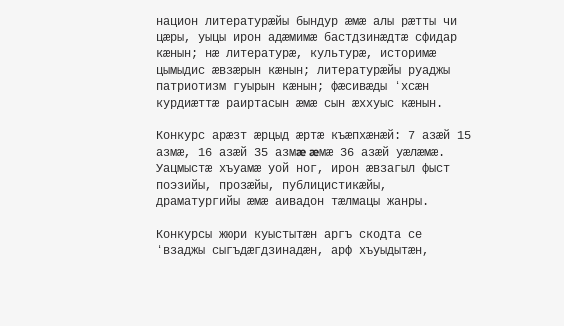национ литературæйы бындур æмæ алы рæтты чи цæры, уыцы ирон адæмимæ бастдзинæдтæ сфидар кæнын; нæ литературæ, культурæ, историмæ цымыдис æвзæрын кæнын; литературæйы руаджы патриотизм гуырын кæнын; фæсивæды ʻхсæн курдиæттæ раиртасын æмæ сын æххуыс кæнын.

Конкурс арæзт æрцыд æртæ къæпхæнæй: 7 азæй 15 азмæ, 16 азæй 35 азмæ æмæ 36 азæй уæлæмæ. Уацмыстæ хъуамæ уой ног, ирон æвзагыл фыст поэзийы, прозæйы, публицистикæйы, драматургийы æмæ аивадон тæлмацы жанры.

Конкурсы жюри куыстытæн аргъ скодта се ʻвзаджы сыгъдæгдзинадæн, арф хъуыдытæн,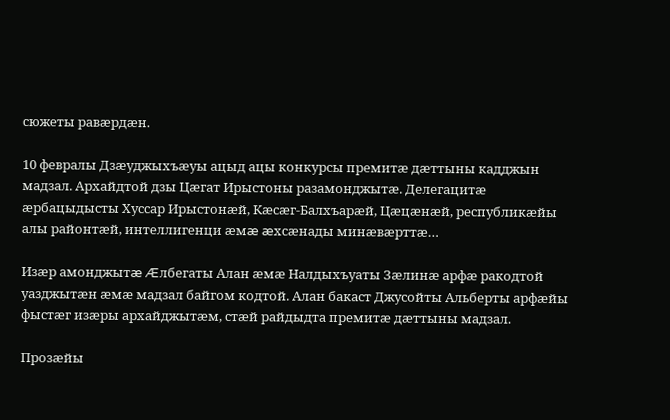сюжеты равæрдæн.

10 февралы Дзæуджыхъæуы ацыд ацы конкурсы премитæ дæттыны кадджын мадзал. Архайдтой дзы Цæгат Ирыстоны разамонджытæ. Делегацитæ æрбацыдысты Хуссар Ирыстонæй, Кæсæг-Балхъарæй, Цæцæнæй, республикæйы алы районтæй, интеллигенци æмæ æхсæнады минæвæрттæ…

Изæр амонджытæ Æлбегаты Алан æмæ Налдыхъуаты Зæлинæ арфæ ракодтой уазджытæн æмæ мадзал байгом кодтой. Алан бакаст Джусойты Альберты арфæйы фыстæг изæры архайджытæм, стæй райдыдта премитæ дæттыны мадзал.

Прозæйы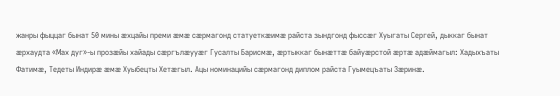жанры фыццаг бынат 50 мины æхцайы преми æмæ сæрмагонд статуеткæимæ райста зындгонд фыссæг Хуыгаты Сергей, дыккаг бынат æрхаудта «Мах дуг»-ы прозæйы хайады сæргълæууæг Гусалты Барисмæ, æртыккаг бынæттæ байуæрстой æртæ адæймагыл: Хадыхъаты Фатимæ, Тедеты Индирæ æмæ Хуыбецты Хетæгыл. Ацы номинацийы сæрмагонд диплом райста Гуымецъаты Зæринæ.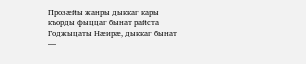Прозæйы жанры дыккаг кары къорды фыццаг бынат райста Годжыцаты Нæирæ, дыккаг бынат —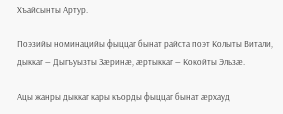Хъайсынты Артур.

Поэзийы номинацийы фыццаг бынат райста поэт Колыты Витали, дыккаг — Дыгъуызты Зæринæ, æртыккаг — Кокойты Эльзæ.

Ацы жанры дыккаг кары къорды фыццаг бынат æрхауд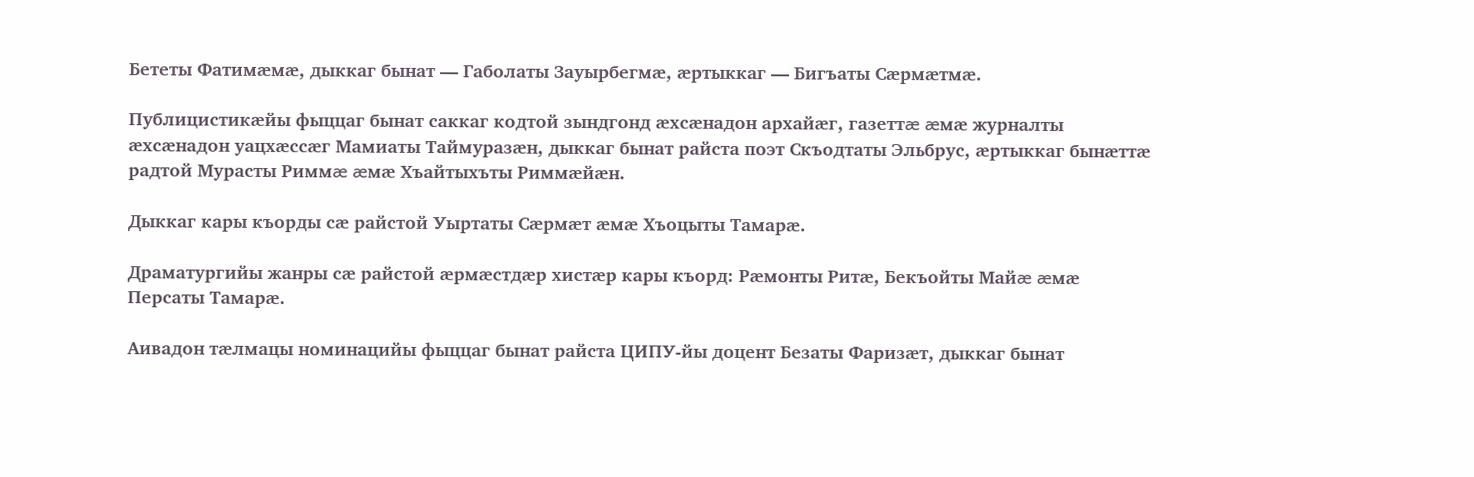Бететы Фатимæмæ, дыккаг бынат — Габолаты Зауырбегмæ, æртыккаг — Бигъаты Сæрмæтмæ.

Публицистикæйы фыццаг бынат саккаг кодтой зындгонд æхсæнадон архайæг, газеттæ æмæ журналты æхсæнадон уацхæссæг Мамиаты Таймуразæн, дыккаг бынат райста поэт Скъодтаты Эльбрус, æртыккаг бынæттæ радтой Мурасты Риммæ æмæ Хъайтыхъты Риммæйæн.

Дыккаг кары къорды сæ райстой Уыртаты Сæрмæт æмæ Хъоцыты Тамарæ.

Драматургийы жанры сæ райстой æрмæстдæр хистæр кары къорд: Рæмонты Ритæ, Бекъойты Майæ æмæ Персаты Тамарæ.

Аивадон тæлмацы номинацийы фыццаг бынат райста ЦИПУ-йы доцент Безаты Фаризæт, дыккаг бынат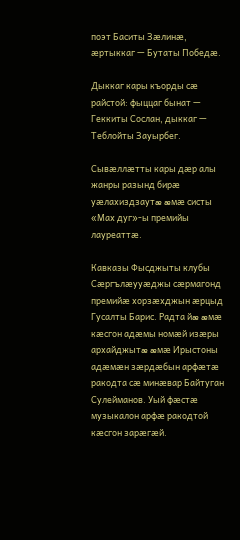поэт Баситы Зæлинæ, æртыккаг — Бутаты Победæ.

Дыккаг кары къорды сæ райстой: фыццаг бынат — Геккиты Сослан, дыккаг — Теблойты Зауырбег.

Сывæллæтты кары дæр алы жанры разынд бирæ уæлахиздзаутæ æмæ систы «Мах дуг»-ы премийы лауреаттæ.

Кавказы Фысджыты клубы Сæргълæууæджы сæрмагонд премийæ хорзæхджын æрцыд Гусалты Барис. Радта йæ æмæ кæсгон адæмы номæй изæры архайджытæ æмæ Ирыстоны адæмæн зæрдæбын арфæтæ ракодта сæ минæвар Байтуган Сулейманов. Уый фæстæ музыкалон арфæ ракодтой кæсгон зарæгæй.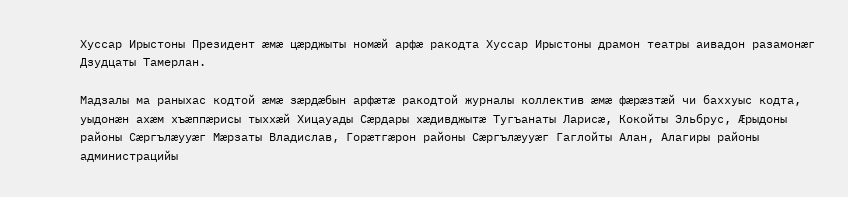Хуссар Ирыстоны Президент æмæ цæрджыты номæй арфæ ракодта Хуссар Ирыстоны драмон театры аивадон разамонæг Дзудцаты Тамерлан.

Мадзалы ма раныхас кодтой æмæ зæрдæбын арфæтæ ракодтой журналы коллектив æмæ фæрæзтæй чи баххуыс кодта, уыдонæн ахæм хъæппæрисы тыххæй Хицауады Сæрдары хæдивджытæ Тугъанаты Ларисæ, Кокойты Эльбрус, Æрыдоны районы Сæргълæууæг Мæрзаты Владислав, Горæтгæрон районы Сæргълæууæг Гаглойты Алан, Алагиры районы администрацийы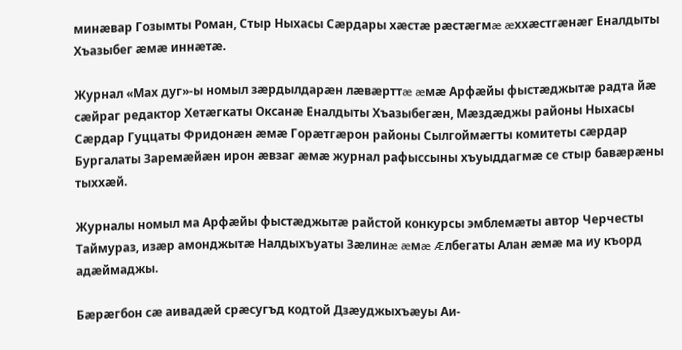минæвар Гозымты Роман, Стыр Ныхасы Сæрдары хæстæ рæстæгмæ æххæстгæнæг Еналдыты Хъазыбег æмæ иннæтæ.

Журнал «Мах дуг»-ы номыл зæрдылдарæн лæвæрттæ æмæ Арфæйы фыстæджытæ радта йæ сæйраг редактор Хетæгкаты Оксанæ Еналдыты Хъазыбегæн, Мæздæджы районы Ныхасы Сæрдар Гуццаты Фридонæн æмæ Горæтгæрон районы Сылгоймæгты комитеты сæрдар Бургалаты Заремæйæн ирон æвзаг æмæ журнал рафыссыны хъуыддагмæ се стыр бавæрæны тыххæй.

Журналы номыл ма Арфæйы фыстæджытæ райстой конкурсы эмблемæты автор Черчесты Таймураз, изæр амонджытæ Налдыхъуаты Зæлинæ æмæ Æлбегаты Алан æмæ ма иу къорд адæймаджы.

Бæрæгбон сæ аивадæй срæсугъд кодтой Дзæуджыхъæуы Аи-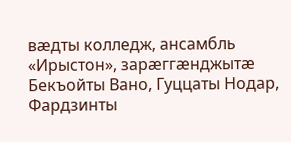вæдты колледж, ансамбль «Ирыстон», зарæггæнджытæ Бекъойты Вано, Гуццаты Нодар, Фардзинты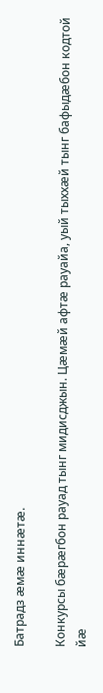Батрадз æмæ иннæтæ.

Конкурсы бæрæгбон рауад тынг мидисджын. Цæмæй афтæ рауайа, уый тыххæй тынг бафыдæбон кодтой йæ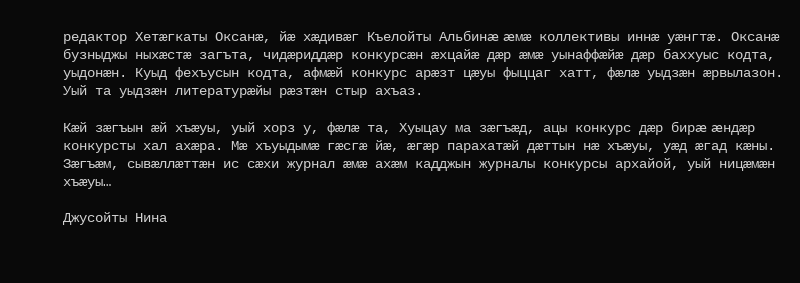редактор Хетæгкаты Оксанæ, йæ хæдивæг Къелойты Альбинæ æмæ коллективы иннæ уæнгтæ. Оксанæ бузныджы ныхæстæ загъта, чидæриддæр конкурсæн æхцайæ дæр æмæ уынаффæйæ дæр баххуыс кодта, уыдонæн. Куыд фехъусын кодта, афмæй конкурс арæзт цæуы фыццаг хатт, фæлæ уыдзæн æрвылазон. Уый та уыдзæн литературæйы рæзтæн стыр ахъаз.

Кæй зæгъын æй хъæуы, уый хорз у, фæлæ та, Хуыцау ма зæгъæд, ацы конкурс дæр бирæ æндæр конкурсты хал ахæра. Мæ хъуыдымæ гæсгæ йæ, æгæр парахатæй дæттын нæ хъæуы, уæд æгад кæны. Зæгъæм, сывæллæттæн ис сæхи журнал æмæ ахæм кадджын журналы конкурсы архайой, уый ницæмæн хъæуы…

Джусойты Нина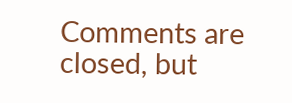Comments are closed, but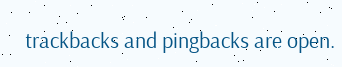trackbacks and pingbacks are open.